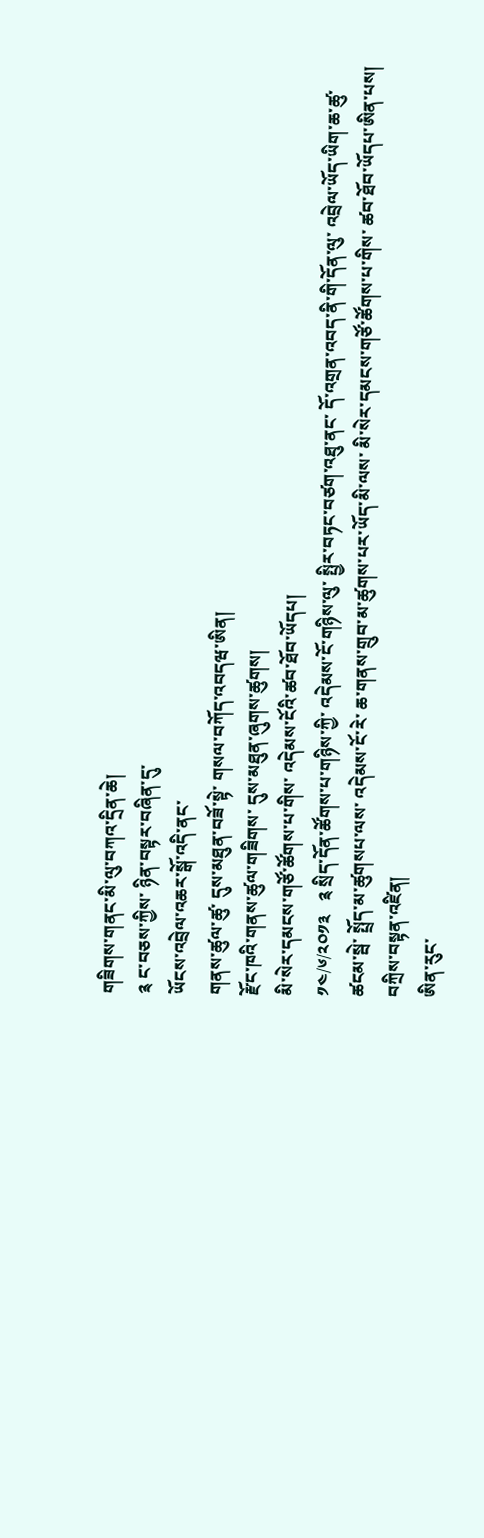གཟིགས་གནང་མི་ལུ་བཀའ་དྲིན་ཆེ།
༉ ང་བཅས་ཀྱིས་ ཉིན་བསྟར་བཞིན་དུ་
ཡོངས་འབྲེལ་འཆར་སྒོ་འདི་ནང་
གནས་ཚུལ་ཚུ་ དུས་མཐུན་བཟོ་སྟེ་ གསལ་བཀོད་འབདཝ་ཨིན།
རྫོང་ཁའི་གནས་ཚུལ་གཟིགས་ དུས་མཐུན་ཞུགས་ཚུགས།
མི་སེར་དམངས་གཙོ་ཚོགས་པ་གིས་ འདེམས་ངོའི་ཚབ་ཐོབ་ཡོདཔ།
༡༤/༦/༢༠༡༣   ༉ སྲིད་དོན་ཚོགས་པ་གཉིས་ཀྱི་ འདེམས་ངོ་གཉིས་ལུ་ སྤྱིར་བཏང་བཙག་འཐུ་ནང་ དོ་འགྲན་འབད་ནི་གི་དོན་ལུ་ འབྲེལ་ཡོད་ཡིག་ཆ་ཚུ་ཚངམ་སྦེ་ སྤྲོད་མ་ཚུགསཔ་ལས་ འདེམས་ངོ་རེ་ ཆ་གནས་གྲུབ་མ་ཚུགས་པར་ཡོད་མི་ལས་ མི་སེར་དམངས་གཙོ་ཚོགས་པ་གིས་ ཚབ་ཐོབ་ཡོདཔ་ཨིན་པས།
བཀྲིས་བསྟན་འཛིན།
ཨིན་རུང་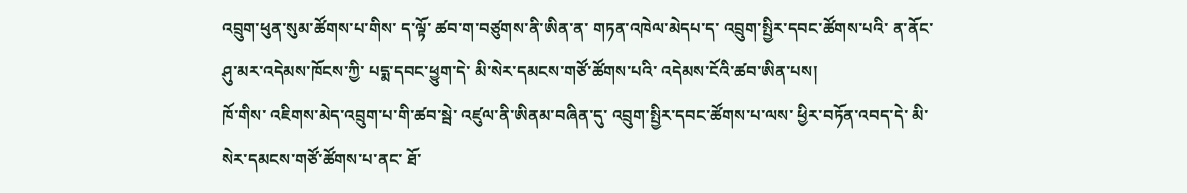འབྲུག་ཕུན་སུམ་ཚོགས་པ་གིས་ ད་ལྟོ་ ཚབ་ག་བཙུགས་ནི་ཨིན་ན་ གཏན་འཁེལ་མེདཔ་ད་ འབྲུག་སྤྱིར་དབང་ཚོགས་པའི་ ན་ནོང་ཤུ་མར་འདེམས་ཁོངས་ཀྱི་ པདྨ་དབང་ཕྱུག་དེ་ མི་སེར་དམངས་གཙོ་ཚོགས་པའི་ འདེམས་ངོའི་ཚབ་ཨིན་པས།
ཁོ་གིས་ འཇིགས་མེད་འབྲུག་པ་གི་ཚབ་སྦེ་ འཛུལ་ནི་ཨིནམ་བཞིན་དུ་ འབྲུག་སྤྱིར་དབང་ཚོགས་པ་ལས་ ཕྱིར་བཏོན་འབད་དེ་ མི་སེར་དམངས་གཙོ་ཚོགས་པ་ནང་ ཐོ་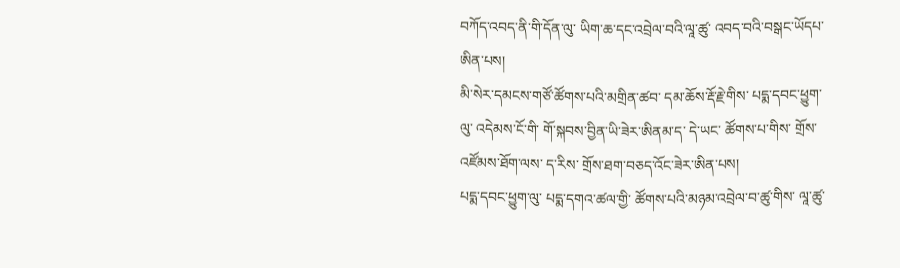བཀོད་འབད་ནི་གི་དོན་ལུ་ ཡིག་ཆ་དང་འབྲེལ་བའི་ལཱ་ཚུ་ འབད་བའི་བསྒང་ཡོདཔ་ཨིན་པས།
མི་སེར་དམངས་གཙོ་ཚོགས་པའི་མགྲིན་ཚབ་ དམ་ཆོས་རྡོ་རྗེ་གིས་ པདྨ་དབང་ཕྱུག་ལུ་ འདེམས་ངོ་གི་ གོ་སྐབས་བྱིན་ཡི་ཟེར་ཨིནམ་ད་ དེ་ཡང་ ཚོགས་པ་གིས་ གྲོས་འཛོམས་ཐོག་ལས་ ད་རིས་ གྲོས་ཐག་བཅད་འོང་ཟེར་ཨིན་པས།
པདྨ་དབང་ཕྱུག་ལུ་ པདྨ་དགའ་ཚལ་གྱི་ ཚོགས་པའི་མཉམ་འབྲེལ་བ་ཚུ་གིས་ ལཱ་ཚུ་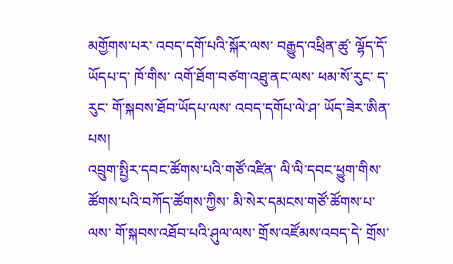མགྱོགས་པར་ འབད་དགོ་པའི་སྐོར་ལས་ བརྒྱུད་འཕྲིན་ཚུ་ ལྷོད་དོ་ཡོདཔ་ད་ ཁོ་གིས་ འགོ་ཐོག་བཙག་འཐུ་ནང་ལས་ ཕམ་སོ་རུང་ ད་རུང་ གོ་སྐབས་ཐོབ་ཡོདཔ་ལས་ འབད་དགོཔ་ལེ་ཤ་ ཡོད་ཟེར་ཨིན་པས།
འབྲུག་སྤྱིར་དབང་ཚོགས་པའི་གཙོ་འཛིན་ ལི་ལི་དབང་ཕྱུག་གིས་ ཚོགས་པའི་བཀོད་ཚོགས་ཀྱིས་ མི་སེར་དམངས་གཙོ་ཚོགས་པ་ལས་ གོ་སྐབས་འཐོབ་པའི་ཤུལ་ལས་ གྲོས་འཛོམས་འབད་དེ་ གྲོས་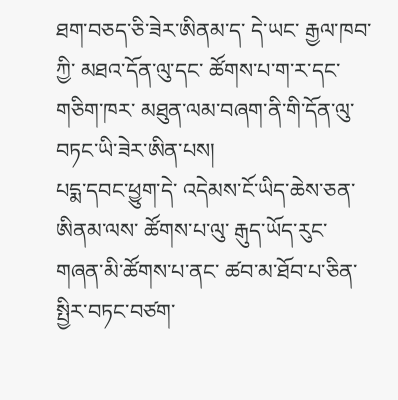ཐག་བཅད་ཅི་ཟེར་ཨིནམ་ད་ དེ་ཡང་ རྒྱལ་ཁབ་ཀྱི་ མཐའ་དོན་ལུ་དང་ ཚོགས་པ་ག་ར་དང་གཅིག་ཁར་ མཐུན་ལམ་བཞག་ནི་གི་དོན་ལུ་ བཏང་ཡི་ཟེར་ཨིན་པས།
པདྨ་དབང་ཕྱུག་དེ་ འདེམས་ངོ་ཡིད་ཆེས་ཅན་ཨིནམ་ལས་ ཚོགས་པ་ལུ་ རྒུད་ཡོད་རུང་ གཞན་མི་ཚོགས་པ་ནང་ ཚབ་མ་ཐོབ་པ་ཅིན་ སྤྱིར་བཏང་བཙག་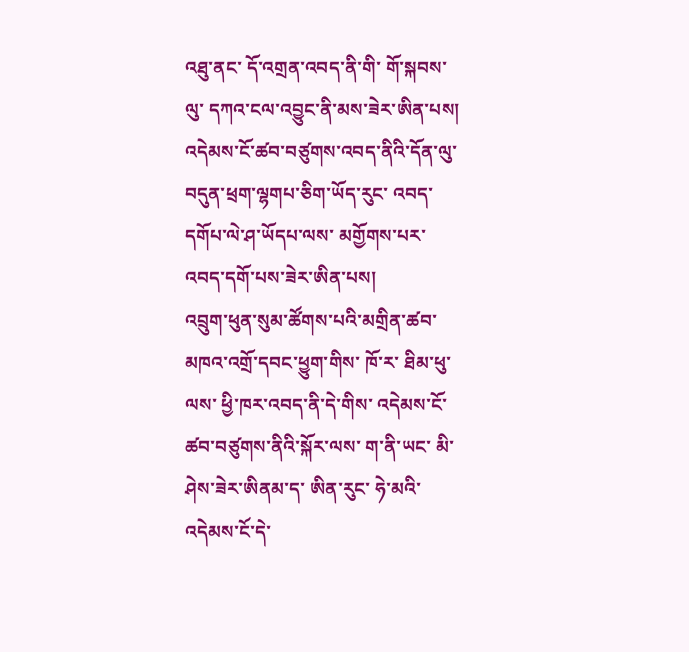འཐུ་ནང་ དོ་འགྲན་འབད་ནི་གི་ གོ་སྐབས་ལུ་ དཀའ་ངལ་འབྱུང་ནི་མས་ཟེར་ཨིན་པས།
འདེམས་ངོ་ཚབ་བཙུགས་འབད་ནིའི་དོན་ལུ་ བདུན་ཕྲག་ལྷགཔ་ཅིག་ཡོད་རུང་ འབད་དགོཔ་ལེ་ཤ་ཡོདཔ་ལས་ མགྱོགས་པར་འབད་དགོ་པས་ཟེར་ཨིན་པས།
འབྲུག་ཕུན་སུམ་ཚོགས་པའི་མགྲིན་ཚབ་ མཁའ་འགྲོ་དབང་ཕྱུག་གིས་ ཁོ་ར་ ཐིམ་ཕུ་ལས་ ཕྱི་ཁར་འབད་ནི་དེ་གིས་ འདེམས་ངོ་ཚབ་བཙུགས་ནིའི་སྐོར་ལས་ ག་ནི་ཡང་ མི་ཤེས་ཟེར་ཨིནམ་ད་ ཨིན་རུང་ ཧེ་མའི་འདེམས་ངོ་དེ་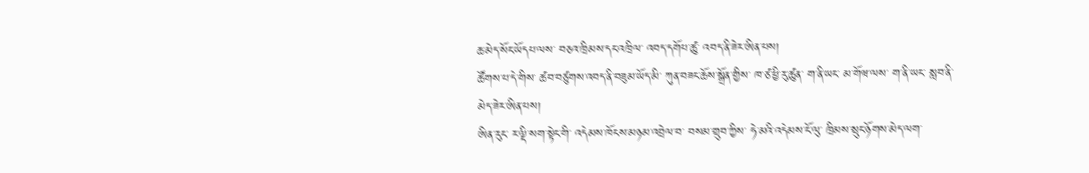ཆ་མེད་སོང་ཡོདཔ་ལས་ བཅའ་ཁྲིམས་དང་འཁྲིལ་ འབད་དགོཔ་ཚུ་ འབད་ནི་ཟེར་ཨིན་པས།
ཚོགས་པ་དེ་གིས་ ཚབ་བཙུགས་འབད་ནི་བཟུམ་ཡོད་མི་ ཀུན་བཟང་ཆོས་སྒྲོན་གྱིས་ ཁ་ཙ་ཕྱི་རུ་ཚུན་ ག་ནི་ཡང་ མ་གོཝ་ལས་ ག་ནི་ཡང་ སླབ་ནི་མེད་ཟེར་ཨིན་པས།
ཨིན་རུང་ ར་ལྡི་སག་སྟེང་གི་ འདེམས་ཁོངས་མཉམ་འབྲེལ་བ་ བསམ་གྲུབ་ཀྱིས་ ཧེ་མའི་འདེམས་ངོ་ལུ་ ཁྲིམས་སྲུང་ཉོགས་མེད་ལག་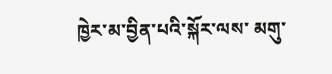ཁྱེར་མ་བྱིན་པའི་སྐོར་ལས་ མགུ་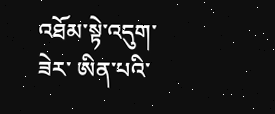འཐོམ་སྟེ་འདུག་ཟེར་ ཨིན་པའི་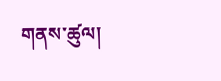གནས་ཚུལ།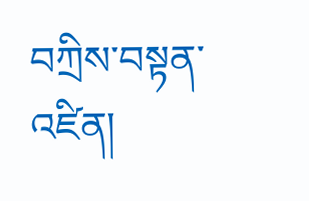བཀྲིས་བསྟན་འཛིན།